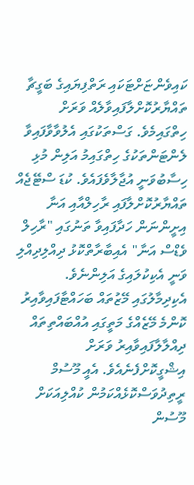ކައިވެންޏަށްޓަކައި ރަތްފިޔައިގެ ބަގީޗާ ތައްޔާރުކޮށްލާފައިވާލެއް ވަރަށް ހިތްގައިމެވެ. ގަސްތަކުގައި އެލުވާވާފައިވާ ލެންޓަންތަކުގެ ހިތްގައިމު އަލިން މުޅި ހިސާބުވަނީ އުޖާލާވެފައެވެ. ކުޑަ ސްޓޭޖެއް ތައްޔާރުކޮށްލާފައި ރާހިލްއާއި އަނާ އިށީންނަން ހަދާފައިވާ ތަނުގައި "ރާހިލް ވެޑްސް އަނާ" އެއިބާރާތްކޮޅު ދިއްލިދިއްލި ވަނީ އެކިކުލައިގެ އަލިންނެވެ. އެކިދިމާލުގައި މޭޒުތައް ބަހައްޓާފައިވާއިރު ކޮންމެ މޭޒެއްގެ މަތީގައި އުއްބައްތިތައް ދިއްލާލާފައިވާއިރު ވަރަށް އިޝްގީކޮށްފެނެއެވެ. އެއީ މޫސުމް ރީތިދުވަސްކޮޅެއްކަމުން ކުއްލިއަކަށް މޫސުން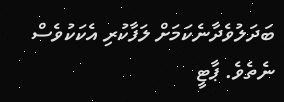ބަދަލުވެދާނެކަމަށް ލަފާކުރި އެކަކުވެސް ނެތެވެ. ޕާޓީ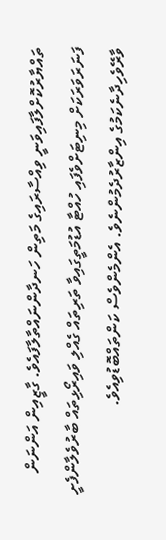ތައްޔާރުކޮށްލާފައިވަނީ ވިއްސާރައިގެ މަތިން ހަނދާންނައްތާލާފައެވެ. ގާޒީއިން އަންނަން ފަނަރަވަރަކަށް މިނިޓަށްވެފައި ހުއްޓާ އުޑުމަތީގައިވާ ތަރިތައް ގެއްލި ވައިރޯޅިތައް ބާރުވެލާންފެށީ ވާރޭވެހިދާނެކަމުގެ އިންޒާރުދެމުންނެވެ. އެންމެންވެސް ކަންތައްބޮޑުވިއެވެ.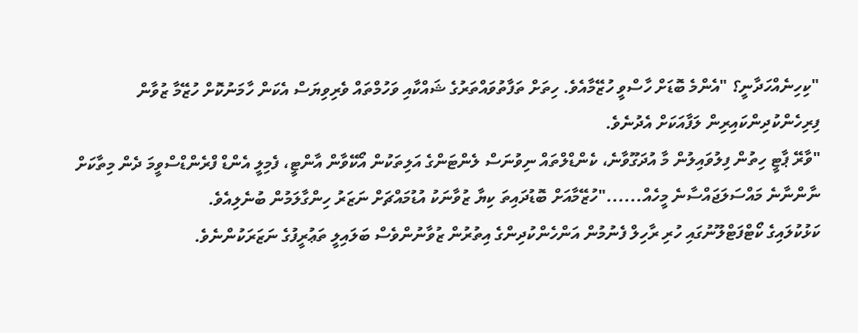"ކިހިނެއްހަދާނީ؟ "އެންމެ ބޮޑަށް ހާސްވީ ހުޒޭމާއެވެ. ހިތަށް ތަފާތުވައްތަރުގެ ޝައްކާއި ވަހުމްތައް ވެރިވިޔަސް އެކަން ހާމަނުކޮށް ހުޒޭމާ ޒުވާން ފިރިހެންކުދިންކައިރިން ލަފާއަކަށް އެދުނެވެ.
"ވާރޭ ޕާޓީ ހިތުން ފިލުވައިލުން މާ އުދަގޫވާނެ، ކެންޑްލްތައް ނިވުނަސް ލެންޓަންގެ އަލިތަކުން އޯކޭވާން އާންޓީ، ފެމިލީ އެންޑް ފްރެންޑްސްވީމަ ދެން މިތާކަށް ނާންނާނެ މައްސަލަޖައްސާނެ މީހެއް......"ހުޒޭމާއަށް ބޮޑުދައިތަ ކިޔާ ޒުވާނަކު އުޑުމައްޗަށް ނަޒަރު ހިންގާލަމުން ބުނެލިއެވެ.
ކަޅުކުލައިގެ ކޯޓްފަޓްލޫނުގައި ހުރި ރާހިލް ފެނުމުން އަންހެންކުދިންގެ އިތުރުން ޒުވާނުންވެސް ބަލައިލީ ތަޢުރީފުގެ ނަޒަރަކުންނެވެ.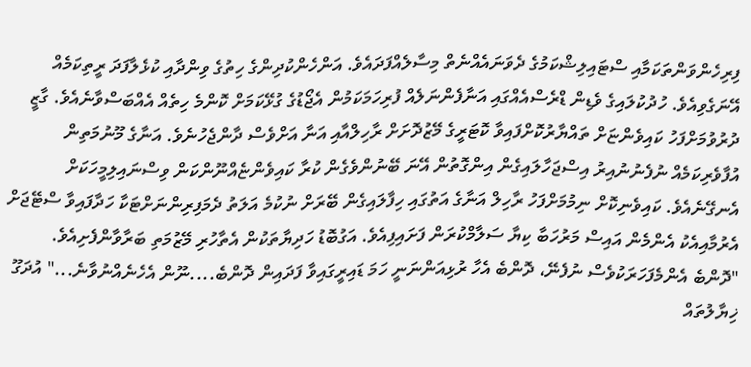ފިރިހެންވަންތަކަމާއި ސްޓައިލިޝްކަމުގެ ދެވަނައެއްނެތް މިސާލެއްފަދައެވެ. އަންހެންކުދިންގެ ހިތުގެ ވިންދާއި ކުޅެލާފަދަ ރީތިކަމެއް އޭނަގެވިއެވެ. ހުދުކުލައިގެ ވެޑިން ޑްރެސްއެއްގައި އަނާފެންނަލެއް ފުރިހަމަކަމުން އެޖޯޑުގެ ގުޅޭކަމަށް ކޮންމެ ހިތެއް އެއްބަސްވާނެއެވެ. ގާޒީ ދުރުވުމަށްފަހު ކައިވެންޏަށް ތައްޔާރުކޮށްފައިވާ ކޮޓަރީގެ މޭޒުދޮށަށް ރާހިލްއާއި އަނާ އަށްވެސް ދާންޖެހުނެވެ. އަނާގެ މޫނުމަތިން އުފާވެރިކަމެއް ނުފެނުނުއިރު އިސްޖަހާލައިގެން އިންގޮތުން އޭނަ ބޭނުންވެގެން ކުރާ ކައިވެންޏެއްނޫންކަން ވިސްނައިލިމީހަކަށް އެނގޭނެއެވެ. ކައިވެނިކޮށް ނިމުމަށްފަހު ރާހިލް އަނާގެ އަތުގައި ހިފާލައިގެން ބޭރަށް ނުކުމެ އަލަތު ދެމަފިރިންނަށްޓަކާ ހަދާފައިވާ ސްޓޭޖަށް އެރުމާއިއެކު އެންމެން އައިސް މަރުހަބާ ކިޔާ ސަލާމްކުރަން ފަށައިފިއެވެ. އަގުބޮޑު ހަދިޔާތަކުން އެތާހުރި މޭޒުމަތި ބަރާވާންފެށިއެވެ.
"ދޮންބެ އެންމެފަހަރަކުވެސް ނުފެނޭ، ދޮންބެ އެހާ ރުޅިއަންނަނީ ހަމަ ޑައިރީގައިވާ ފަދައިން ދޮންބެ....ނޫން އެހެނެއްނުވާނެ..." އުދަގޫ ޚިޔާލުތައް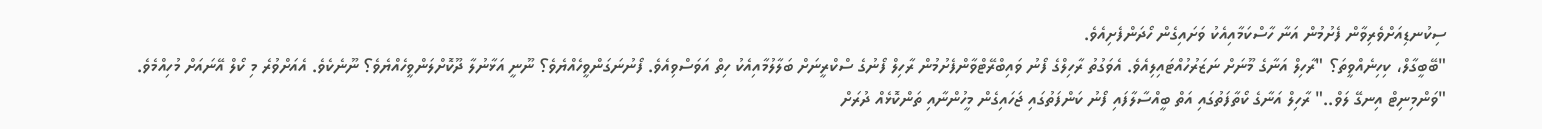ސިކުނޑިއަށްވެރިވާން ފެށުމުން އަނާ ހާސްކަމާއިއެކު ވަށައިގެން ހޯދަންފެށިއެވެ.
"ބޭބީގާލް، ކިހިނެއްވީތަ؟ "ރާހިލް އަނާގެ މޫނަށް ނަޒަރުހުއްޓައިލިއެވެ. އެވަގުތު ރާހިލްގެ ފޯނު ވައިބްރޭޓްވާންފެށުމުން ރާހިލް ފޯނުގެ ސްކްރީނަށް ބަލާލުމާއިއެކު ހިތް އަވަސްވިއެވެ. ފޯނުނަގަންވީހެއްޔެވެ؟ ނޫނީ އަޅާނުލާ ދޫކޮށްލަންވީހެއްޔެވެ؟ ނޫނެކެވެ. އެއަށްވުރެ މި ކޯލް އޭނައަށް މުހިއްމެވެ.
"ވަންމިނިޓް އިނގޭ ލަވް.." ރާހިލް އަނާގެ ކޯތާފަތުގައި އަތް ބީއްސާލާފައި ފޯނު ކަންފަތުގައި ޖަހައިގެން މީހުންނާއި ތަންކޮޅެއް ދުރަށް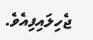ޖެހިލައިފިއެވެ.